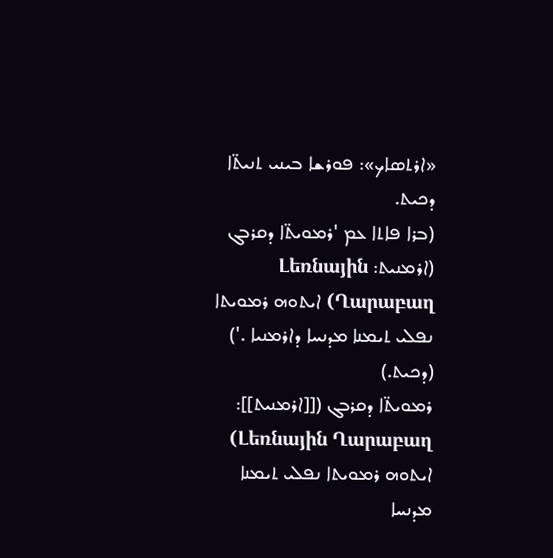«ܐܪܬܣܐܟ»: ܦܘܪܫܐ ܒܝܢܝ ܬܢܝܬ̈ܐ
ܕܟܝܬ.
(ܒܪܐ ܦܐܬܐ ܥܡ 'ܪܡܘܝܬ̈ܐ ܕܩܪܒܓ (ܐܪܡܢܝܬ: Լեռնային Ղարաբաղ) ܐܝܬܘܗ ܪܡܘܝܬܐ ܢܦܠܝ ܬܝܡܢܐ ܡܕܢܚܐ ܕܐܪܡܢܝܐ .')
(ܕܟܝܬ.)
ܪܡܘܝܬ̈ܐ ܕܩܪܒܓ ([[ܐܪܡܢܝܬ]]: Լեռնային Ղարաբաղ) ܐܝܬܘܗ ܪܡܘܝܬܐ ܢܦܠܝ ܬܝܡܢܐ ܡܕܢܚܐ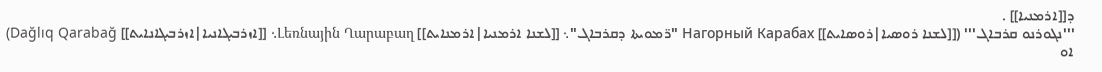ܕ[[ܐܪܡܢܝܐ]] .
'''ܢܓܘܪܢܘ ܩܪܒܐܓ''' ([[ܠܫܢܐ ܪܘܣܝܐ|ܪܘܣܐܝܬ]] Нагорный Карабах "ܪ̈ܡܘܝܬܐ ܕܩܪܒܐܓ"܆ [[ܠܫܢܐ ܐܪܡܢܝܐ|ܐܪܡܢܐܝܬ]] Լեռնային Ղարաբաղ܆ [[ܐܙܪܒܝܓܐܢܝܐ|ܐܙܪܒܝܓܐܢܐܝܬ]] Dağlıq Qarabağ) ܐܘ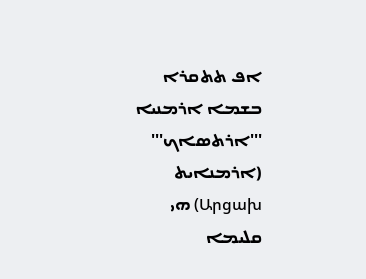ܐܦ ܬܬܩܪܐ ܒܫܡܐ ܐܪܡܢܝܐ '''ܐܪܬܣܐܟ''' (ܐܪܡܢܐܝܬ Արցախ) ܗܝ ܩܠܝܡܐ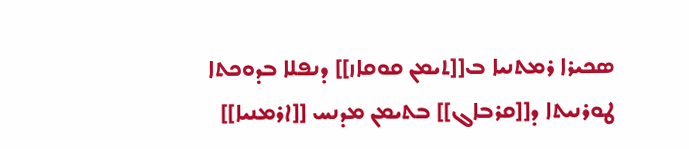ܣܟܝܪܐ ܪܡܬܢܝܐ ܒ[[ܬܝܡܢ ܩܘܩܐܙ]] ܕܢܦܠܐ ܒܕܘܟܬܐ ܛܘܪܢܝܬܐ ܕ[[ܩܪܒܐܓ]] ܒܬܝܡܢ ܡܕܢܚ [[ܐܪܡܢܝܐ]]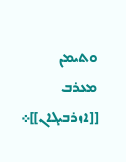ܘܬܝܡܢ ܡܥܪܒ [[ܐܙܪܒܝܓܐܢ]]܀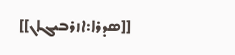[[ܣܕܪܐ:ܐܙܪܒܝܓܐܢ]]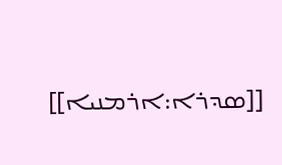[[ܣܕܪܐ:ܐܪܡܢܝܐ]]